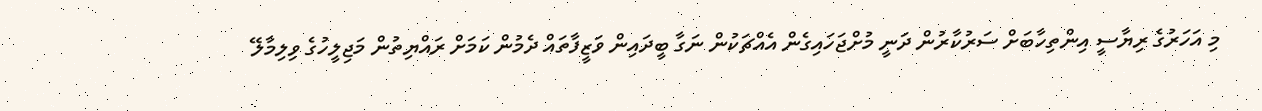މި އަހަރުގެ ރިޔާސީ އިންތިހާބަށް ސަރުކާރުން ދަނީ މުށްޖަހައިގެން އެއްޗަކުން ނަގާ ބީދައިން ވަޒީފާތައް ދެމުން ކަމަށް ރައްޔިތުން މަޖިލީހުގެ ވިލިމާލޭ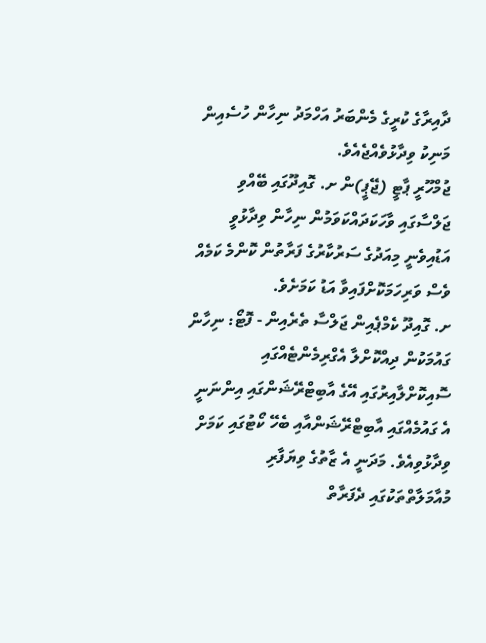ދާއިރާގެ ކުރީގެ މެންބަރު އަހްމަދު ނިހާން ހުސެއިން މަނިކު ވިދާޅުވެއްޖެއެވެ.
ޖުމްހޫރީ ޕާޓީ (ޖޭޕީ)ން ށ. ގޮއިދޫގައި ބޭއްވި ޖަލްސާގައި ވާހަކަދައްކަވަމުން ނިހާން ވިދާޅުވީ އަޑުއިވެނީ މިއަދުގެ ސަރުކާރުގެ ފަރާތުން ކޮންމެ ކަމެއް ވެސް ވަރިހަމަކޮށްފައިވާ އަޑު ކަމަށެވެ.
ށ. ގޮއިދޫ ކެމްޕެއިން ޖަލްސާ ތެރެއިން - ފޮޓޯ: ނިހާން
ގައުމަކުން ދިއްކޮށްލާ އެގްރިމެންޓެއްގައި ސޮއިކޮށްލާއިރުގައި އޭގެ އާބިޓްރޭޝަންގައި އިންނަނީ އެ ގައުމެއްގައި އާބިޓްރޭޝަންއާއި ބެހޭ ކޯޓުގައި ކަމަށް ވިދާޅުވިއެވެ. މަދަނީ އެ ޒާތުގެ ވިޔަފާރި މުއާމަލާތްތަކުގައި ދެފަރާތް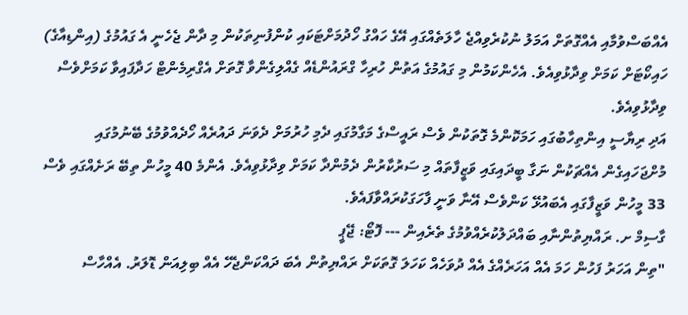އެއްބަސްވުމާއި އެއްގޮތަށް އަމަލު ނުކުރެވިއްޖެ ހާލަތެއްގައި އޭގެ ހައްގު ހޯދުމަށްޓަކައި ކުންފުނިތަކުން މި ދާން ޖެހެނީ އެ ގައުމުގެ (އިންޑިއާގެ) ހައިކޯޓަށް ކަމަށް ވިދާޅުވިއެވެ. އެހެންކަމުން މި ގައުމުގެ އަތުން ހުރިހާ ގްރައުންޑެއް ގެއްލިގެންވާ ގޮތަށް އެގްރިމެންޓް ހަދާފައިވާ ކަމަށްވެސް ވިދާޅުވިއެވެ.
އަދި ރިޔާސީ އިންތިހާބުގައި ހަމަކޮންމެ ގޮތަކުން ވެސް ރައީސްގެ މަގާމުގައި ދެމި ހުރުމަށް ދެވަނަ ދައުރެއް ހޯދެއްވުމުގެ ބޭނުމުގައި މުށްޖަހައިގެން އެއްޗަކުން ނަގާ ބީދައިގައި ވަޒީފާތައް މި ސަރުކާރުން ދެމުންދާ ކަމަށް ވިދާޅުވިއެވެ. އެންމެ 40 މީހުން ތިބޭ ރަށެއްގައި ވެސް 33 މީހުން ވަޒީފާގައި އެބައުޅޭ ކަންވެސް އޭނާ ވަނީ ފާހަގަކުރައްވާފައެވެ.
ގާސިމް ށ. ރައްޔިތުންނާއި ބައްދަލުކުރެއްވުމުގެ ތެރެއިން --- ފޮޓޯ: ޖޭޕީ
"ތިން އަހަރު ފަހުން ހަމަ އެއް އަހަރެއްގެ އެއް ދުވަހެއް ކަހަލަ ގޮތަކަށް ރައްޔިތުން އެބަ ދައްކަންޖެހޭ އެއް ބިލިއަން ޑޮލަރު. އެއްހާސް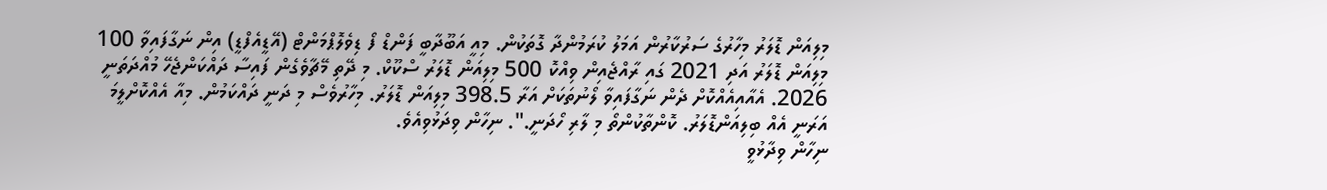މިލިއަން ޑޮލަރު މިހާރުގެ ސަރުކާރުން އަމަލު ކުރަމުންދާ ގޮތަކުން. މިއީ އަބޫދާބީ ފަންޑް ފޯ ޑިވެލޮޕްމަންޓް (އޭޑީއެފްޑީ) އިން ނަގާފައިވާ 100 މިލިއަން ޑޮލަރު އަދި 2021 ގައި ރާއްޖެއިން ވިއްކޮ 500 މިލިއަން ޑޮލަރު ސްކޫކް. މި ދޭތި މޭޗާވެގެން ފައިސާ ދައްކަންޖެހޭ މުއްދަތަނީ 2026. އެއާއިއެއްކޮށް ދެން ނަގާފައިވާ ލޯނުތަކަށް އަރާ 398.5 މިލިއަން ޑޮލަރު. މިހާރުވެސް މި ދަނީ ދައްކަމުން. މިއާ އެއްކޮށްލީމަ އަރަނީ އެއް ބިލިއަންޑޮލަރު. ކޮންތާކުންތޯ މި ލާރި ހޯދަނީ.". ނިހާން ވިދަޅުވިއެވެ.
ނިހާން ވިދާޅުވީ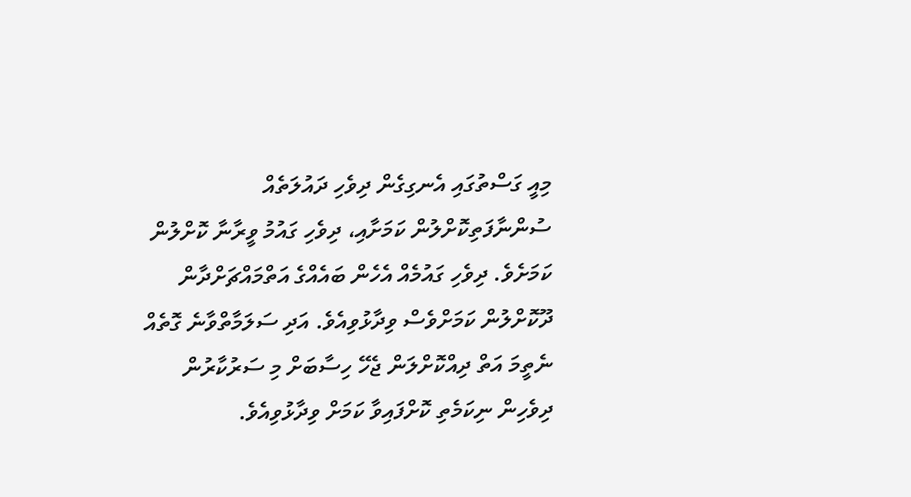މިއީ ގަސްތުގައި އެނގިގެން ދިވެހި ދައުލަތެއް ސުންނާފަތިކޮށްލުން ކަމަށާއި، ދިވެހި ގައުމު ވީރާނާ ކޮށްލުން ކަމަށެވެ. ދިވެހި ގައުމެއް އެހެން ބައެއްގެ އަތްމައްޗަށްދާން ދޫކޮށްލުން ކަމަށްވެސް ވިދާޅުވިއެވެ. އަދި ސަލަމާތްވާނެ ގޮތެއް ނެތީމަ އަތް ދިއްކޮށްލަން ޖެހޭ ހިސާބަށް މި ސަރުކާރުން ދިވެހިން ނިކަމެތި ކޮށްފައިވާ ކަމަށް ވިދާޅުވިއެވެ.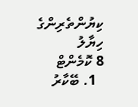ކިޔުންތެރިންގެ ހިޔާލު
8 ކޮމެންޓް
  1. ބޭކާރު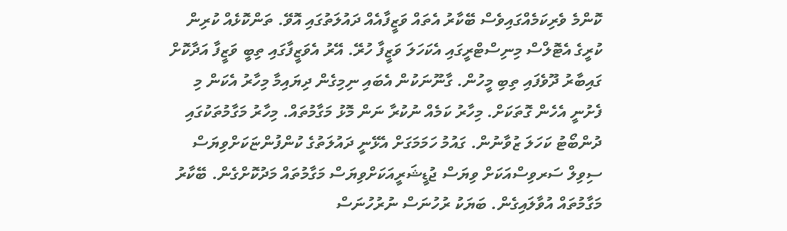ކޮންމެ ވެރިކަމެއްގައިވެސް ބޭކާރު އެތައް ވަޒީފާއެއް ދައުލަތުގައި އޮވޭ. ތަންކޮޅެއް ކުރިން ކުރީގެ އެޓޮލްސް މިނިސްޓްރީގައި އެކަހަލަ ވަޒީފާ ހުރޭ. އޭރު އެވަޒީފާގައި ތިބީ ވަޒީފާ އަދާކޮށް ގައިބާރު ދޫވެފައި ތިބި މީހުން. ގާނޫނަކުން އެބައި ނިމިގެން ދިޔައިމާ މިހާރު އެކަން މި ފެށުނީ އެހެން ގޮތަކަށް. މިހާރު ކަމެއް ނުކުރާ ނަން މޮޅު މަގާމުތައް. މިހާރު މަގާމުތަކުގައި ދުންބޯޓު ކަހަލަ ޒުވާނުން. ގައުމު ހަމަމަގަށް އެޅޭނީ ދައުލަތުގެ ކުންފުންޏަކަށްވިޔަސް ސިވިލް ސަރވިސްއަކަށް ވިޔަސް ޖުޑީޝަރީއަކަށްވިޔަސް މަގާމުތައް މަދުކޮށްގެން. ބޭކާރު މަގާމުތައް އުވާލައިގެން. ބަޔަކު ރުހުނަސް ނުރުހުނަސް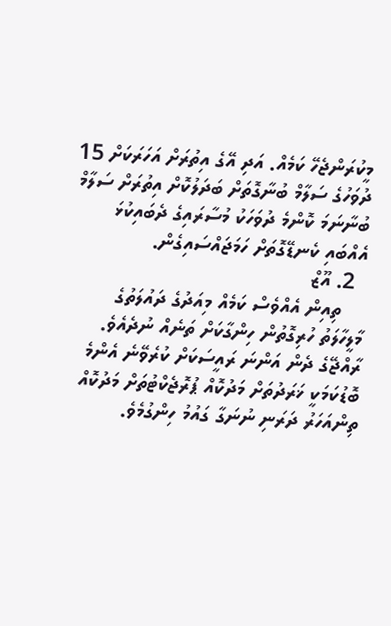މީކުރަންޖެހޭ ކަމެއް. އަދި އޭގެ އިތުރަށް އަހަރަކަށް 15 ދުވަހުގެ ސަލާމް ބުނާގޮތަށް ބަދަލުކޮށް އިތުރަށް ސަލާމް ބުނާނަމަ ކޮންމެ ދުވަހަކު މުސާރައިގެ ދެބައިކުޅަ އެއްބައި ކެނޑޭގޮތަށް ހަމަޖައްސައިގެން.
  2. އޫޒް
    ތިއިން އެއްވެސް ކަމެއް މިއަދުގެ ދައުލަތުގެ މާލީހާލަތު ހުރިގޮތުން ހިންގާކަށް ތަނެއް ނުދެއެވެ. ރާއްޖޭގެ ދެން އަންނަ ރައީސަކަށް ކުރެވޭނެ އެންމެ ބޮޑުކަމަކީ ޚަރަދުތަށް މަދުކޮއް ޕުރޮޖެކްޓުތަށް މަދުކޮއް ތިންއަހަރު ދަރަނި ނުނަގާ ގައުމު ހިންގުމެވެ.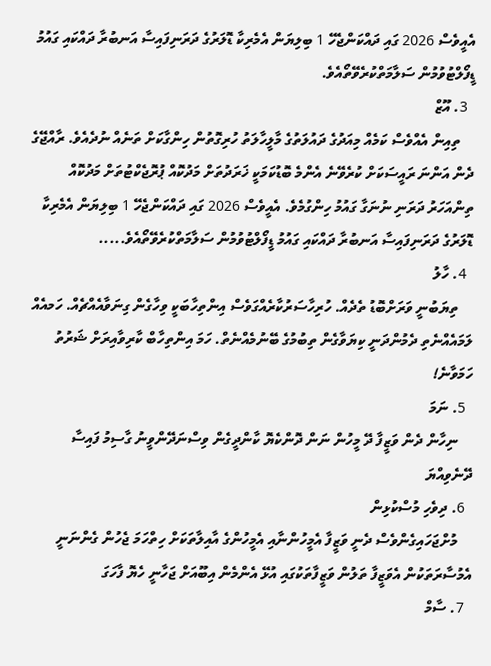އެއީވެސް 2026 ގައި ދައްކަންޖެހޭ 1 ބިލިޔަން އެމެރިކާ ޑޮލަރުގެ ދަރަނިފައިސާ އަނބުރާ ދައްކައި ގައުމު ޑީފޯލްޓުވުމުން ސަލާމަތްކުރެވޭތޯއެވެ.
  3. އޫޒް
    ތިއިން އެއްވެސް ކަމެއް މިއަދުގެ ދައުލަތުގެ މާލީހާލަތު ހުރިގޮތުން ހިންގާކަށް ތަނެއް ނުދެއެވެ. ރާއްޖޭގެ ދެން އަންނަ ރައީސަކަށް ކުރެވޭނެ އެންމެ ބޮޑުކަމަކީ ޚަރަދުތަށް މަދުކޮއް ޕުރޮޖެކްޓުތަށް މަދުކޮއް ތިންއަހަރު ދަރަނި ނުނަގާ ގައުމު ހިންގުމެވެ. އެއީވެސް 2026 ގައި ދައްކަންޖެހޭ 1 ބިލިޔަން އެމެރިކާ ޑޮލަރުގެ ދަރަނިފައިސާ އަނބުރާ ދައްކައި ގައުމު ޑީފޯލްޓުވުމުން ސަލާމަތްކުރެވޭތޯއެވެ.....
  4. ހާލު
    ތިޔަބުނީ ވަރަށްބޮޑު ތެދެއް. ހުރިހާސަރުކާރެއްގަވެސް އިންތިހާބަކީ ވިހާގެން ގިނަވާއެއްޗެއް. ހަމއެއް ލަމައެއްނެތި ދެމުންދަނީ ކިޔަވާގެން ތިބުމުގެ ބޭނުމެއްނެތް. ހަމަ އިންތިހާބް ކާރިވާއިރަށް ޝަރުތު ހަމަވާނެ!
  5. ނަމަ
    ނިހާން ދެން ވަޒީފާ ދޭ މީހުން ނަން ދޮންކެޔޮ ކާންދީގެން ވިސްނަދޭންވީނު ގާސިމު ފައިސާ ދޭނެވިއްޔަ
  6. ދިވެހި މުސްކުޅިން
    މުށްޖަހައިގެންވެސް ދެނީ ވަޒީފާ އެމީހުންނާއި އެމީހުންގެ އާއިލާތަކަށް ހިތްހަމަ ޖެހުން ގެންނަނީ އެމުސާރަތަކުން އެވަޒީފާ ތަލުން ވަޒީފާތަކުގައި އުޅޭ އެންމެން އިބޫއަށް ޖަހާނީ ހެޔޮ ފާހަގަ
  7. ސާމް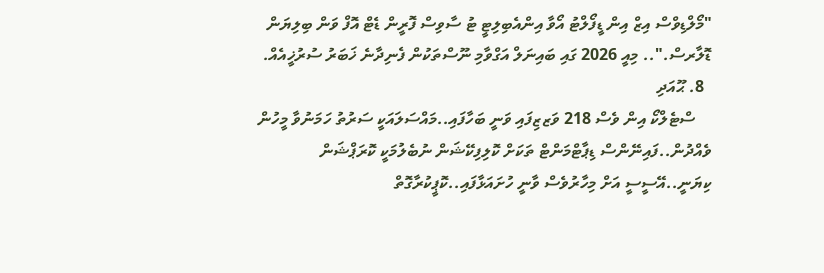"މޯލްޑިވްސް އިޒް އިން ޑީފޯލްޓު އޯވާ އިންއެބިލިޓީ ޓު ސާވިސް ފޮރީން ޑެޓް އޮފް ވަން ބިލިޔަން ޑޮލާރސް.".. މިއީ 2026 ގައި ބައިނަލް އަގްވާމި ނޫސްތަކުން ފެނިދާނެ ޚަބަރު ސުރުޚީއެއް.
  8. ޙޫއަދި
    ސްޓެލްކޯ އިން ވެސް 218 ވަޒޒިފައި ވަނީ ބަހާފައި..މައްސަލައަކީ ސަރުތު ހަމަނުވާ މީހުން ވެއްދުން..ފައިނޭންސް ޑިޕާޓްމަންޓް ތަކަށް ކޮލިފިކޭޝަން ނުބެލުމަކީ ކޮރަޕްޝަން ކިޔަނީ..އޭސީސީ އަށް މިހާރުވެސް ވާނީ ހުށައަޅާފައި..ކޮޕީކުރާގޮތް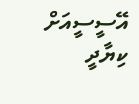އޭސީސީއަށް ކިޔާދީ